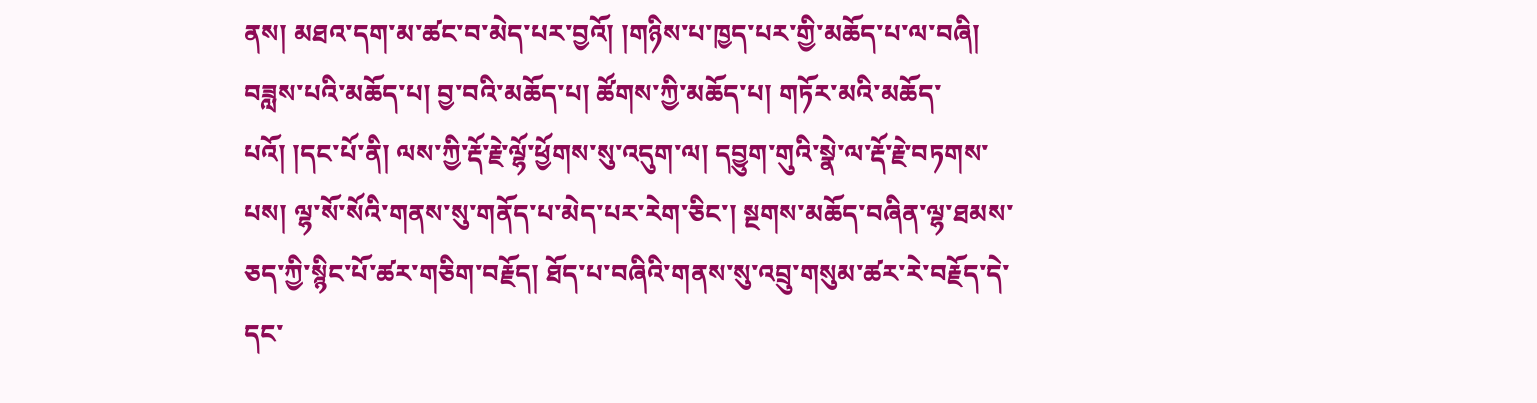ནས། མཐའ་དག་མ་ཚང་བ་མེད་པར་བྱའོ། །གཉིས་པ་ཁྱད་པར་གྱི་མཆོད་པ་ལ་བཞི། བཟླས་པའི་མཆོད་པ། བྱ་བའི་མཆོད་པ། ཚོགས་ཀྱི་མཆོད་པ། གཏོར་མའི་མཆོད་པའོ། །དང་པོ་ནི། ལས་ཀྱི་རྡོ་རྗེ་ལྷོ་ཕྱོགས་སུ་འདུག་ལ། དབྱུག་གུའི་སྣེ་ལ་རྡོ་རྗེ་བཏགས་པས། ལྷ་སོ་སོའི་གནས་སུ་གནོད་པ་མེད་པར་རེག་ཅིང་། སྔགས་མཆོད་བཞིན་ལྷ་ཐམས་ཅད་ཀྱི་སྙིང་པོ་ཚར་གཅིག་བརྗོད། ཐོད་པ་བཞིའི་གནས་སུ་འབྲུ་གསུམ་ཚར་རེ་བརྗོད་དེ་དང་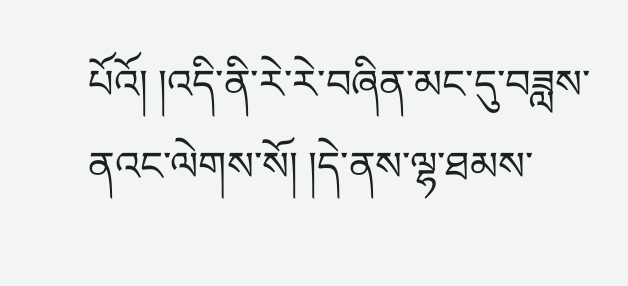པོའོ། །འདི་ནི་རེ་རེ་བཞིན་མང་དུ་བཟླས་ནའང་ལེགས་སོ། །དེ་ནས་ལྷ་ཐམས་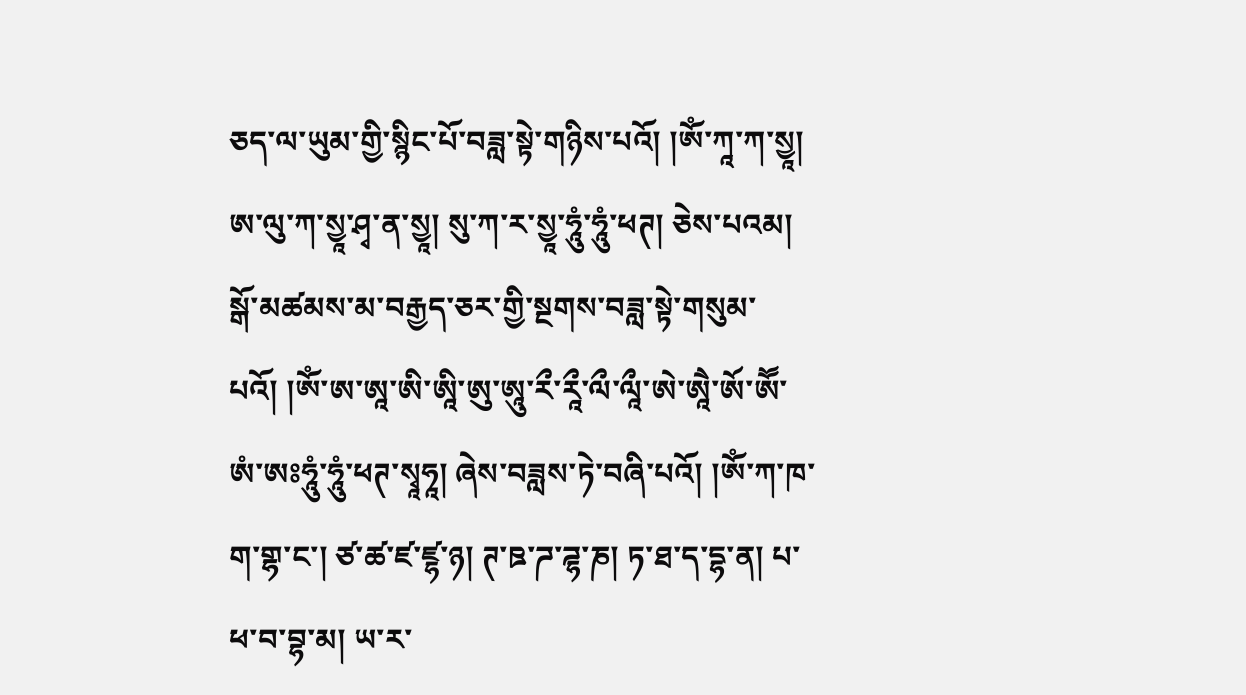ཅད་ལ་ཡུམ་གྱི་སྙིང་པོ་བཟླ་སྟེ་གཉིས་པའོ། །ཨོཾ་ཀཱ་ཀ་སྱཱ། ཨ་ལུ་ཀ་སྱཱ་ཤྭ་ན་སྱཱ། སུ་ཀ་ར་སྱཱ་ཧཱུཾ་ཧཱུཾ་ཕཊ། ཅེས་པའམ། སྒོ་མཚམས་མ་བརྒྱད་ཅར་གྱི་སྔགས་བཟླ་སྟེ་གསུམ་པའོ། །ཨོཾ་ཨ་ཨཱ་ཨི་ཨཱི་ཨུ་ཨཱུ་རྀ་རཱྀ་ལྀ་ལཱྀ་ཨེ་ཨཱཻ་ཨོ་ཨཽ་ཨཾ་ཨཿཧཱུཾ་ཧཱུཾ་ཕཊ་སྭཱཧཱ། ཞེས་བཟླས་ཏེ་བཞི་པའོ། །ཨོཾ་ཀ་ཁ་ག་གྷ་ང་། ཙ་ཚ་ཛ་ཛྷ་ཉ། ཊ་ཋ་ཌ་ཌྷ་ཎ། ཏ་ཐ་ད་དྷ་ན། པ་ཕ་བ་བྷ་མ། ཡ་ར་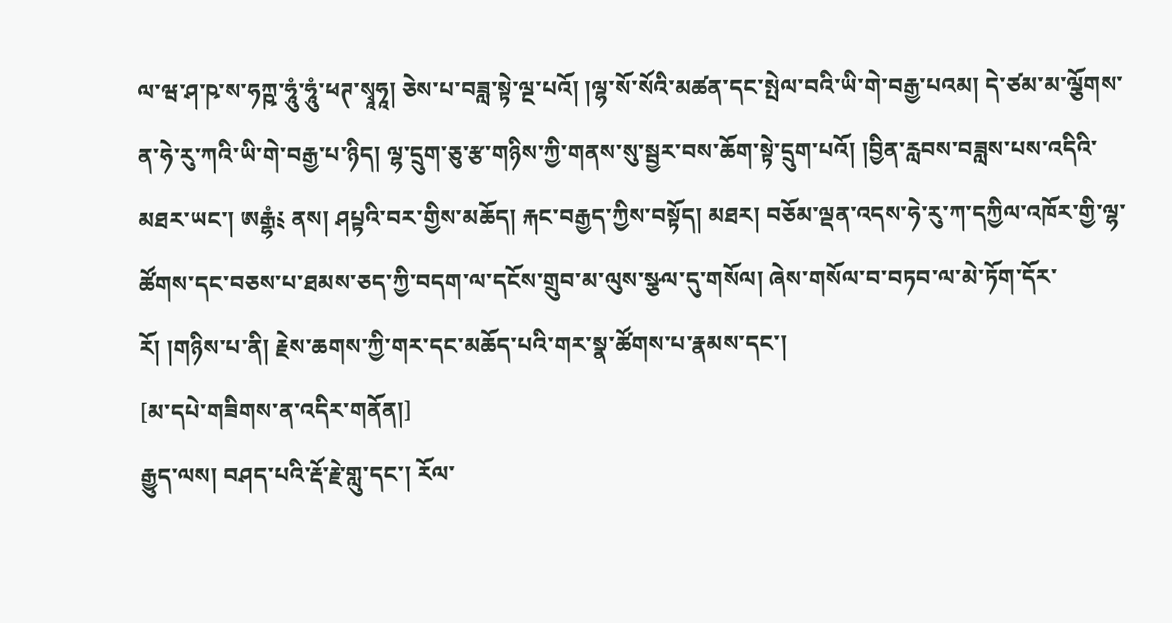ལ་ཝ་ཤ་ཥ་ས་ཧཀྵ་ཧཱུཾ་ཧཱུཾ་ཕཊ་སྭཱཧཱ། ཅེས་པ་བཟླ་སྟེ་ལྔ་པའོ། །ལྷ་སོ་སོའི་མཚན་དང་སྤེལ་བའི་ཡི་གེ་བརྒྱ་པའམ། དེ་ཙམ་མ་ལྕོགས་ན་ཧེ་རུ་ཀའི་ཡི་གེ་བརྒྱ་པ་ཉིད། ལྷ་དྲུག་ཅུ་རྩ་གཉིས་ཀྱི་གནས་སུ་སྦྱར་བས་ཆོག་སྟེ་དྲུག་པའོ། །བྱིན་རླབས་བཟླས་པས་འདིའི་མཐར་ཡང་། ཨརྒྷཾ༴ ནས། ཤཔྟའི་བར་གྱིས་མཆོད། རྐང་བརྒྱད་ཀྱིས་བསྟོད། མཐར། བཅོམ་ལྡན་འདས་ཧེ་རུ་ཀ་དཀྱིལ་འཁོར་གྱི་ལྷ་ཚོགས་དང་བཅས་པ་ཐམས་ཅད་ཀྱི་བདག་ལ་དངོས་གྲུབ་མ་ལུས་སྩལ་དུ་གསོལ། ཞེས་གསོལ་བ་བཏབ་ལ་མེ་ཏོག་དོར་རོ། །གཉིས་པ་ནི། རྗེས་ཆགས་ཀྱི་གར་དང་མཆོད་པའི་གར་སྣ་ཚོགས་པ་རྣམས་དང་།
[མ་དཔེ་གཟིགས་ན་འདིར་གནོན།]
རྒྱུད་ལས། བཤད་པའི་རྡོ་རྗེ་གླུ་དང་། རོལ་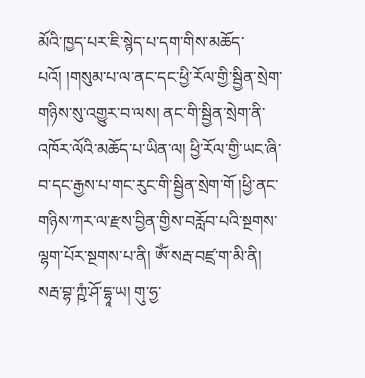མོའི་ཁྱད་པར་ཇི་སྙེད་པ་དག་གིས་མཆོད་པའོ། །གསུམ་པ་ལ་ནང་དང་ཕྱི་རོལ་གྱི་སྦྱིན་སྲེག་གཉིས་སུ་འགྱུར་བ་ལས། ནང་གི་སྦྱིན་སྲེག་ནི་འཁོར་ལོའི་མཆོད་པ་ཡིན་ལ། ཕྱི་རོལ་གྱི་ཡང་ཞི་བ་དང་རྒྱས་པ་གང་རུང་གི་སྦྱིན་སྲེག་གོ །ཕྱི་ནང་གཉིས་ཀར་ལ་རྫས་བྱིན་གྱིས་བརློབ་པའི་སྔགས་ལྷག་པོར་སྔགས་པ་ནི། ཨོཾ་སརྦ་བཛྲ་ག་མི་ནི། སརྦ་བྷ་ཀྵཾ་ཤོ་དྷཱ་ཡ། གུ་ཧྱ་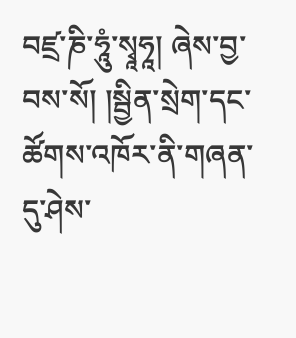བཛྲ་ཎི་ཧཱུཾ་སྭཱཧཱ། ཞེས་བྱ་བས་སོ། །སྦྱིན་སྲེག་དང་ཚོགས་འཁོར་ནི་གཞན་དུ་ཤེས་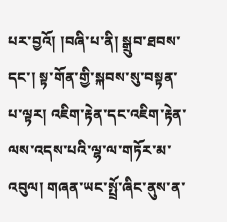པར་བྱའོ། །བཞི་པ་ནི། སྒྲུབ་ཐབས་དང་། སྟ་གོན་གྱི་སྐབས་སུ་བསྟན་པ་ལྟར། འཇིག་རྟེན་དང་འཇིག་རྟེན་ལས་འདས་པའི་ལྷ་ལ་གཏོར་མ་འབུལ། གཞན་ཡང་སྤྲོ་ཞིང་ནུས་ན་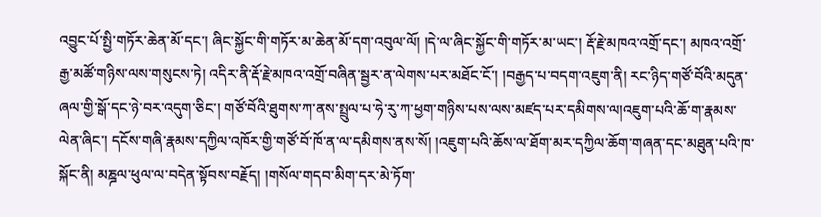འབྱུང་པོ་སྤྱི་གཏོར་ཆེན་མོ་དང་། ཞིང་སྐྱོང་གི་གཏོར་མ་ཆེན་མོ་དག་འབུལ་ལོ། །དེ་ལ་ཞིང་སྐྱོང་གི་གཏོར་མ་ཡང་། རྡོ་རྗེ་མཁའ་འགྲོ་དང་། མཁའ་འགྲོ་རྒྱ་མཚོ་གཉིས་ལས་གསུངས་ཏེ། འདིར་ནི་རྡོ་རྗེ་མཁའ་འགྲོ་བཞིན་སྦྱར་ན་ལེགས་པར་མཐོང་ངོ་། །བརྒྱད་པ་བདག་འཇུག་ནི། རང་ཉིད་གཙོ་བོའི་མདུན་ཞལ་གྱི་སྒོ་དང་ཉེ་བར་འདུག་ཅིང་། གཙོ་བོའི་ཐུགས་ཀ་ནས་སྤྲུལ་པ་ཧེ་རུ་ཀ་ཕྱག་གཉིས་པས་ལས་མཛད་པར་དམིགས་ལ།འཇུག་པའི་ཆོ་ག་རྣམས་ལེན་ཞིང་། དངོས་གཞི་རྣམས་དཀྱིལ་འཁོར་གྱི་གཙོ་བོ་ཁོ་ན་ལ་དམིགས་ནས་སོ། །འཇུག་པའི་ཆོས་ལ་ཐོག་མར་དཀྱིལ་ཆོག་གཞན་དང་མཐུན་པའི་ཁ་སྐོང་ནི། མཎྜལ་ཕུལ་ལ་བདེན་སྟོབས་བརྗོད། །གསོལ་གདབ་མིག་དར་མེ་ཏོག་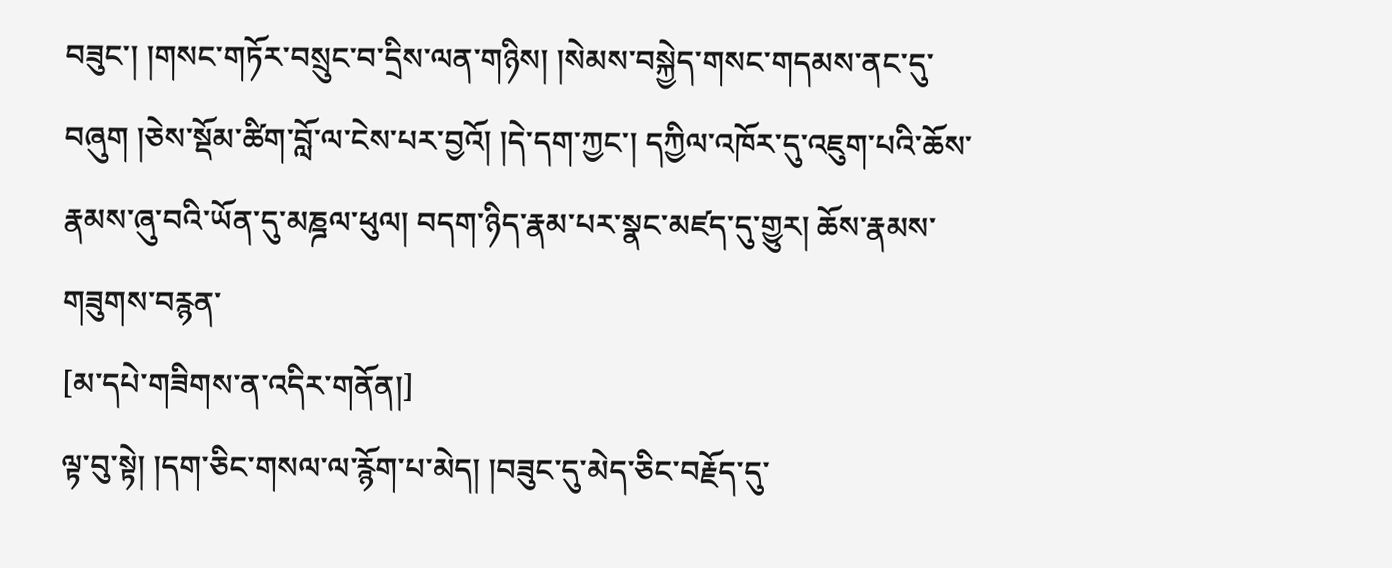བཟུང་། །གསང་གཏོར་བསྲུང་བ་དྲིས་ལན་གཉིས། །སེམས་བསྐྱེད་གསང་གདམས་ནང་དུ་བཞུག །ཅེས་སྡོམ་ཚིག་བློ་ལ་ངེས་པར་བྱའོ། །དེ་དག་ཀྱང་། དཀྱིལ་འཁོར་དུ་འཇུག་པའི་ཆོས་རྣམས་ཞུ་བའི་ཡོན་དུ་མཎྜལ་ཕུལ། བདག་ཉིད་རྣམ་པར་སྣང་མཛད་དུ་གྱུར། ཆོས་རྣམས་གཟུགས་བརྙན་
[མ་དཔེ་གཟིགས་ན་འདིར་གནོན།]
ལྟ་བུ་སྟེ། །དག་ཅིང་གསལ་ལ་རྙོག་པ་མེད། །བཟུང་དུ་མེད་ཅིང་བརྗོད་དུ་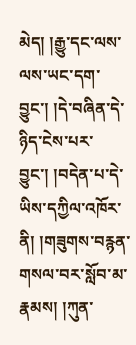མེད། །རྒྱུ་དང་ལས་ལས་ཡང་དག་བྱུང་། །དེ་བཞིན་དེ་ཉིད་ངེས་པར་བྱུང་། །བདེན་པ་དེ་ཡིས་དཀྱིལ་འཁོར་ནི། །གཟུགས་བརྙན་གསལ་བར་སློབ་མ་རྣམས། །ཀུན་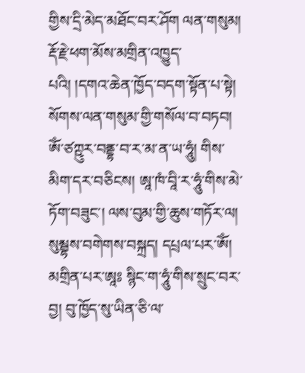གྱིས་དྲི་མེད་མཐོང་བར་ཤོག ལན་གསུམ། རྡོ་རྗེ་ཕག་མོས་མགྲིན་འཁྱུད་པའི། །དགའ་ཆེན་ཁྱོད་བདག་སྟོན་པ་སྟེ། སོགས་ལན་གསུམ་གྱི་གསོལ་བ་བཏབ། ཨོཾ་ཙཀྵུར་བནྡྷ་བ་ར་མ་ན་ཡ་ཧཱུཾ། གིས་མིག་དར་བཅིངས། ཨཱ་ཁཾ་བཱི་ར་ཧཱུཾ་གིས་མེ་ཏོག་བཟུང་། ལས་བུམ་གྱི་ཆུས་གཏོར་ལ། སུམྦྷས་བགེགས་བསྐྲད། དཔྲལ་པར་ཨོཾ། མགྲིན་པར་ཨཱཿ སྙིང་ག་ཧཱུཾ་གིས་སྲུང་བར་བྱ། བུ་ཁྱོད་སུ་ཡིན་ཅི་ལ་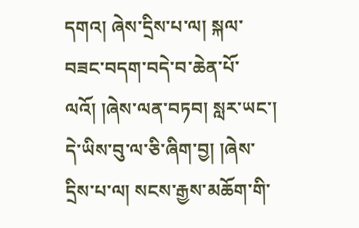དགའ། ཞེས་དྲིས་པ་ལ། སྐལ་བཟང་བདག་བདེ་བ་ཆེན་པོ་ལའོ། །ཞེས་ལན་བཏབ། སླར་ཡང་། དེ་ཡིས་བུ་ལ་ཅི་ཞིག་བྱ། །ཞེས་དྲིས་པ་ལ། སངས་རྒྱས་མཆོག་གི་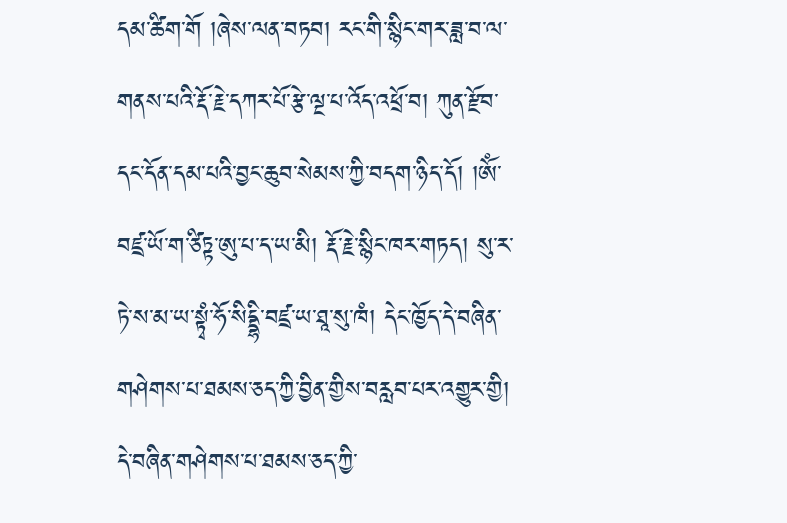དམ་ཚིག་གོ །ཞེས་ལན་བཏབ། རང་གི་སྙིང་གར་ཟླ་བ་ལ་གནས་པའི་རྡོ་རྗེ་དཀར་པོ་རྩེ་ལྔ་པ་འོད་འཕྲོ་བ། ཀུན་རྫོབ་དང་དོན་དམ་པའི་བྱང་ཆུབ་སེམས་ཀྱི་བདག་ཉིད་དོ། །ཨོཾ་བཛྲ་ཡོ་ག་ཙིཏྟ་ཨུ་པ་ད་ཡ་མི། རྡོ་རྗེ་སྙིང་ཁར་གཏད། སུ་ར་ཏེ་ས་མ་ཡ་སྟྭཾ་ཧོ་སིདྡྷི་བཛྲ་ཡ་ཐཱ་སུ་ཁཾ། དེང་ཁྱོད་དེ་བཞིན་གཤེགས་པ་ཐམས་ཅད་ཀྱི་བྱིན་གྱིས་བརླབ་པར་འགྱུར་གྱི། དེ་བཞིན་གཤེགས་པ་ཐམས་ཅད་ཀྱི་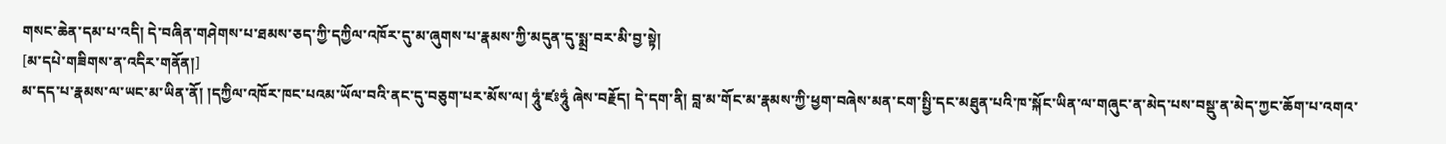གསང་ཆེན་དམ་པ་འདི། དེ་བཞིན་གཤེགས་པ་ཐམས་ཅད་ཀྱི་དཀྱིལ་འཁོར་དུ་མ་ཞུགས་པ་རྣམས་ཀྱི་མདུན་དུ་སྨྲ་བར་མི་བྱ་སྟེ།
[མ་དཔེ་གཟིགས་ན་འདིར་གནོན།]
མ་དད་པ་རྣམས་ལ་ཡང་མ་ཡིན་ནོ། །དཀྱིལ་འཁོར་ཁང་པའམ་ཡོལ་བའི་ནང་དུ་བཅུག་པར་མོས་ལ། ཧཱུཾ་ཛཿཧཱུཾ ཞེས་བརྗོད། དེ་དག་ནི། བླ་མ་གོང་མ་རྣམས་ཀྱི་ཕྱག་བཞེས་མན་ངག་སྤྱི་དང་མཐུན་པའི་ཁ་སྐོང་ཡིན་ལ་གཞུང་ན་མེད་པས་བསྡུ་ན་མེད་ཀྱང་ཆོག་པ་འགའ་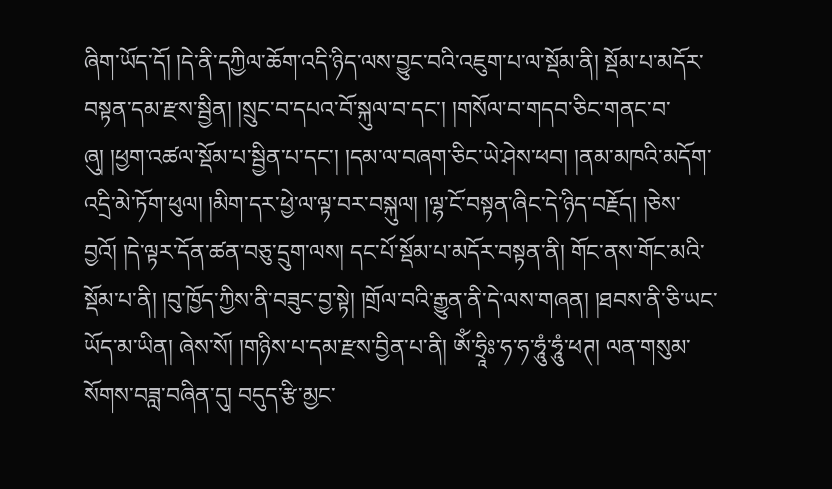ཞིག་ཡོད་དོ། །དེ་ནི་དཀྱིལ་ཆོག་འདི་ཉིད་ལས་བྱུང་བའི་འཇུག་པ་ལ་སྡོམ་ནི། སྡོམ་པ་མདོར་བསྟན་དམ་རྫས་སྦྱིན། །སྲུང་བ་དཔའ་བོ་སྐུལ་བ་དང་། །གསོལ་བ་གདབ་ཅིང་གནང་བ་ཞུ། །ཕྱག་འཚལ་སྡོམ་པ་སྦྱིན་པ་དང་། །དམ་ལ་བཞག་ཅིང་ཡེ་ཤེས་ཕབ། །ནམ་མཁའི་མདོག་འདྲི་མེ་ཏོག་ཕུལ། །མིག་དར་ཕྱེ་ལ་ལྟ་བར་བསྐུལ། །ལྷ་ངོ་བསྟན་ཞིང་དེ་ཉིད་བརྗོད། །ཅེས་བྱའོ། །དེ་ལྟར་དོན་ཚན་བཅུ་དྲུག་ལས། དང་པོ་སྡོམ་པ་མདོར་བསྟན་ནི། གོང་ནས་གོང་མའི་སྡོམ་པ་ནི། །བུ་ཁྱོད་ཀྱིས་ནི་བཟུང་བྱ་སྟེ། །གྲོལ་བའི་རྒྱུན་ནི་དེ་ལས་གཞན། །ཐབས་ནི་ཅི་ཡང་ཡོད་མ་ཡིན། ཞེས་སོ། །གཉིས་པ་དམ་རྫས་བྱིན་པ་ནི། ཨོཾ་ཧྲཱིཿ་ཧ་ཧ་ཧཱུཾ་ཧཱུཾ་ཕཊ། ལན་གསུམ་སོགས་བཟླ་བཞིན་དུ། བདུད་རྩི་མྱང་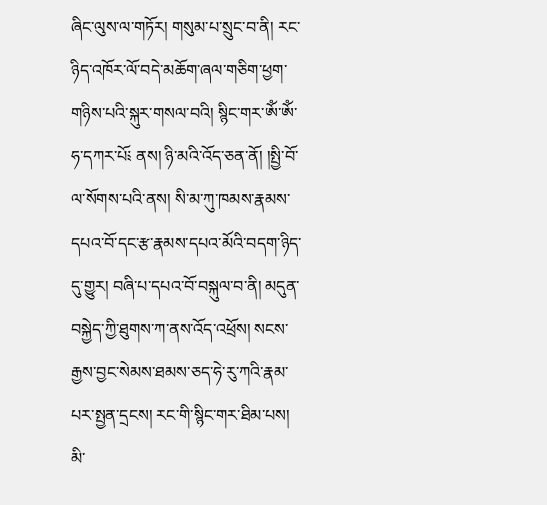ཞིང་ལུས་ལ་གཏོར། གསུམ་པ་སྲུང་བ་ནི། རང་ཉིད་འཁོར་ལོ་བདེ་མཆོག་ཞལ་གཅིག་ཕྱག་གཉིས་པའི་སྐུར་གསལ་བའི། སྙིང་གར་ཨོཾ་ཨོཾ་ཧ་དཀར་པོ༴ ནས། ཉི་མའི་འོད་ཅན་ནོ། །སྤྱི་བོ་ལ་སོགས་པའི་ནས། སི་མ་ཀུ་ཁམས་རྣམས་དཔའ་བོ་དང་རྩ་རྣམས་དཔའ་མོའི་བདག་ཉིད་དུ་གྱུར། བཞི་པ་དཔའ་བོ་བསྐུལ་བ་ནི། མདུན་བསྐྱེད་ཀྱི་ཐུགས་ཀ་ནས་འོད་འཕྲོས། སངས་རྒྱས་བྱང་སེམས་ཐམས་ཅད་ཧེ་རུ་ཀའི་རྣམ་པར་སྤྱན་དྲངས། རང་གི་སྙིང་གར་ཐིམ་པས། མི་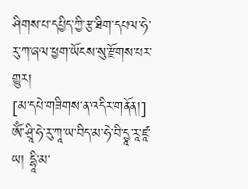ཤིགས་པ་དཔྱིད་ཀྱི་རྩ་ཐིག་དཔལ་ཧེ་རུ་ཀ་ཞལ་ཕྱག་ཡོངས་སུ་རྫོགས་པར་གྱུར།
[མ་དཔེ་གཟིགས་ན་འདིར་གནོན།]
ཨོཾ་ཤྲཱི་ཧེ་རུ་ཀཱ་ཡ་བིད་མ་ཧེ་བི་དྱཱ་རཱ་ཛཱ་ཡ། དྷཱི་མ་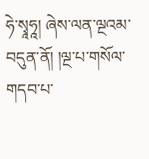ཧེ་སྭཱཧཱ། ཞེས་ལན་ལྔའམ་བདུན་ནོ། །ལྔ་པ་གསོལ་གདབ་པ་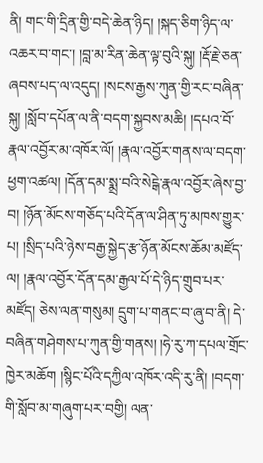ནི། གང་གི་དྲིན་གྱི་བདེ་ཆེན་ཉིད། །སྐད་ཅིག་ཉིད་ལ་འཆར་བ་གང་། །བླ་མ་རིན་ཆེན་ལྟ་བུའི་སྐུ། །རྡོ་རྗེ་ཅན་ཞབས་པད་ལ་འདུད། །སངས་རྒྱས་ཀུན་གྱི་རང་བཞིན་སྐུ། །སློབ་དཔོན་ལ་ནི་བདག་སྐྱབས་མཆི། །དཔའ་བོ་རྣལ་འབྱོར་མ་འཁོར་ལོ། །རྣལ་འབྱོར་གནས་ལ་བདག་ཕྱག་འཚལ། །དོན་དམ་སྨྲ་བའི་སེངྒེ་རྣལ་འབྱོར་ཞེས་བྱ་བ། །ཉོན་མོངས་གཅོད་པའི་དོན་ལ་ཤིན་ཏུ་མཁས་གྱུར་པ། །སྲིད་པའི་ཉེས་བརྒྱ་སྐྱེད་རྩ་ཉོན་མོངས་ཆོམ་མཛོད་ལ། །རྣལ་འབྱོར་དོན་དམ་རྒྱལ་པོ་དེ་ཉིད་གྲུབ་པར་མཛོད། ཅེས་ལན་གསུམ། དྲུག་པ་གནང་བ་ཞུ་བ་ནི། དེ་བཞིན་གཤེགས་པ་ཀུན་གྱི་གནས། །ཧེ་རུ་ཀ་དཔལ་གྲོང་ཁྱེར་མཆོག །སྙིང་པོའི་དཀྱིལ་འཁོར་འདི་རུ་ནི། །བདག་གི་སློབ་མ་གཞུག་པར་བགྱི། ལན་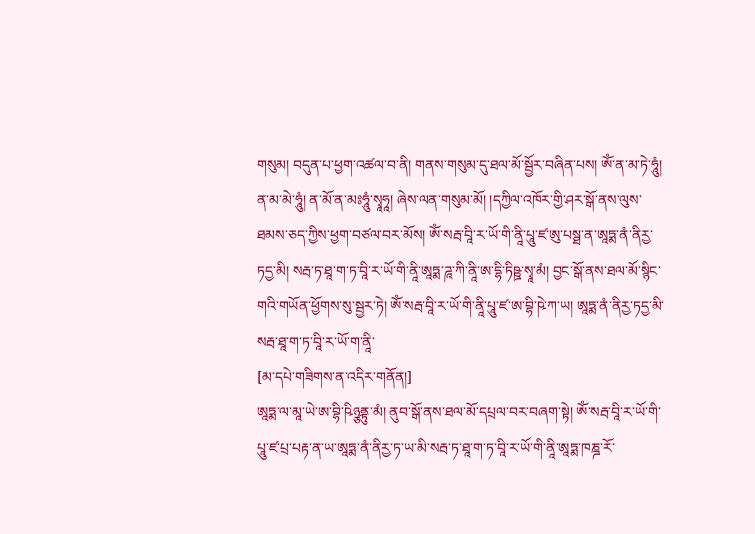གསུམ། བདུན་པ་ཕྱག་འཚལ་བ་ནི། གནས་གསུམ་དུ་ཐལ་མོ་སྦྱོར་བཞིན་པས། ཨོཾ་ན་མ་ཏེ་ཧཱུཾ། ན་མ་མེ་ཧཱུཾ། ན་མོ་ན་མཿཧཱུཾ་སྭཱཧཱ། ཞེས་ལན་གསུམ་མོ། །དཀྱིལ་འཁོར་གྱི་ཤར་སྒོ་ནས་ལུས་ཐམས་ཅད་ཀྱིས་ཕྱག་བཙལ་བར་མོས། ཨོཾ་སརྦ་བཱི་ར་ཡོ་གི་ནཱི་པཱུ་ཛ་ཨུ་པསྠ་ན་ཨཱཏྨ་ནཾ་ནིརྱ་ཏདྱ་མི། སརྦ་ཏ་ཐཱ་ག་ཏ་བཱི་ར་ཡོ་གི་ནཱི་ཨཱཏྨ་ཌཱ་ཀི་ནཱི་ཨ་དྷི་ཏིཥྛ་སྭཱ་མཾ། བྱང་སྒོ་ནས་ཐལ་མོ་སྙིང་གའི་གཡོན་ཕྱོགས་སུ་སྦྱར་ཏེ། ཨོཾ་སརྦ་བཱི་ར་ཡོ་གི་ནཱི་པཱུ་ཛ་ཨ་བྷི་ཥེ་ཀ་ཡ། ཨཱཏྨ་ནཾ་ནིརྱ་ཏདྱ་མི་སརྦ་ཐཱ་ག་ཏ་བཱི་ར་ཡོ་ག་ནཱི་
[མ་དཔེ་གཟིགས་ན་འདིར་གནོན།]
ཨཱཏྨ་ལ་མཱ་ཡེ་ཨ་བྷི་ཥིཉྩནྟུ་མཾ། ནུབ་སྒོ་ནས་ཐལ་མོ་དཔྲལ་བར་བཞག་སྟེ། ཨོཾ་སརྦ་བཱི་ར་ཡོ་གི་པཱུ་ཛ་པྲ་པརྟ་ན་ཡ་ཨཱཏྨ་ནཾ་ནིརྱ་ཏ་ཡ་མི་སརྦ་ཏ་ཐཱ་ག་ཏ་བཱི་ར་ཡོ་གི་ནཱི་ཨཱཏྨ་ཁཎྜ་རོ་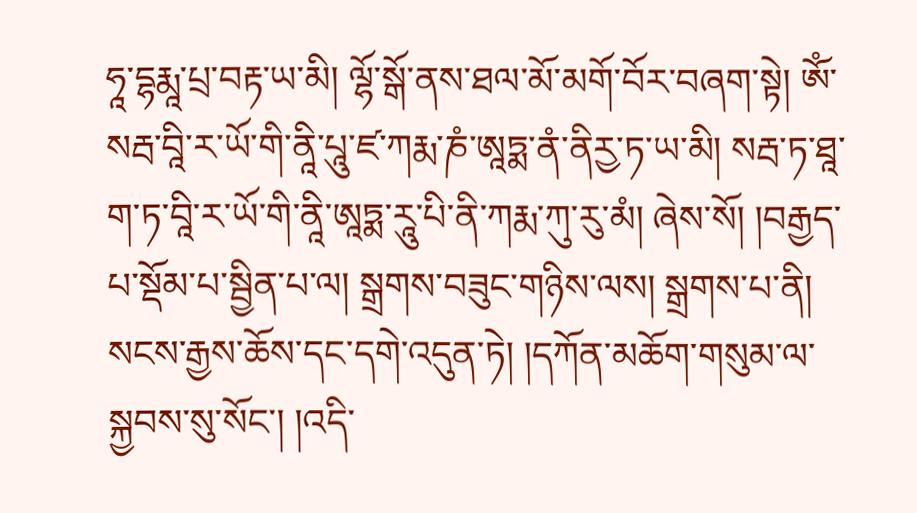ཧཱ་དྷརྨཱ་པྲ་བརྟ་ཡ་མི། ལྷོ་སྒོ་ནས་ཐལ་མོ་མགོ་བོར་བཞག་སྟེ། ཨོཾ་སརྦ་བཱི་ར་ཡོ་གི་ནཱི་པཱུ་ཛ་ཀརྨ་ཎཾ་ཨཱཏྨ་ནཾ་ནིརྱ་ཏ་ཡ་མི། སརྦ་ཏ་ཐཱ་ག་ཏ་བཱི་ར་ཡོ་གི་ནཱི་ཨཱཏྨ་རཱུ་པི་ནི་ཀརྨ་ཀུ་རུ་མཾ། ཞེས་སོ། །བརྒྱད་པ་སྡོམ་པ་སྦྱིན་པ་ལ། སྒྲགས་བཟུང་གཉིས་ལས། སྒྲགས་པ་ནི། སངས་རྒྱས་ཆོས་དང་དགེ་འདུན་ཏེ། །དཀོན་མཆོག་གསུམ་ལ་སྐྱབས་སུ་སོང་། །འདི་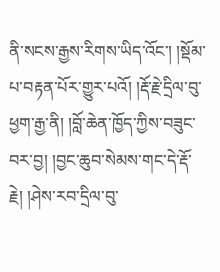ནི་སངས་རྒྱས་རིགས་ཡིད་འོང་། །སྡོམ་པ་བརྟན་པོར་གྱུར་པའོ། །རྡོ་རྗེ་དྲིལ་བུ་ཕྱག་རྒྱ་ནི། །བློ་ཆེན་ཁྱོད་ཀྱིས་བཟུང་བར་བྱ། །བྱང་ཆུབ་སེམས་གང་དེ་རྡོ་རྗེ། །ཤེས་རབ་དྲིལ་བུ་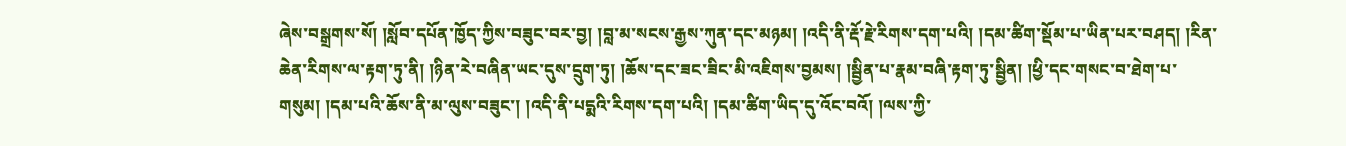ཞེས་བསྒྲགས་སོ། །སློབ་དཔོན་ཁྱོད་ཀྱིས་བཟུང་བར་བྱ། །བླ་མ་སངས་རྒྱས་ཀུན་དང་མཉམ། །འདི་ནི་རྡོ་རྗེ་རིགས་དག་པའི། །དམ་ཚིག་སྡོམ་པ་ཡིན་པར་བཤད། །རིན་ཆེན་རིགས་ལ་རྟག་ཏུ་ནི། །ཉིན་རེ་བཞིན་ཡང་དུས་དྲུག་ཏུ། །ཆོས་དང་ཟང་ཟིང་མི་འཇིགས་བྱམས། །སྦྱིན་པ་རྣམ་བཞི་རྟག་ཏུ་སྦྱིན། །ཕྱི་དང་གསང་བ་ཐེག་པ་གསུམ། །དམ་པའི་ཆོས་ནི་མ་ལུས་བཟུང་། །འདི་ནི་པདྨའི་རིགས་དག་པའི། །དམ་ཚིག་ཡིད་དུ་འོང་བའོ། །ལས་ཀྱི་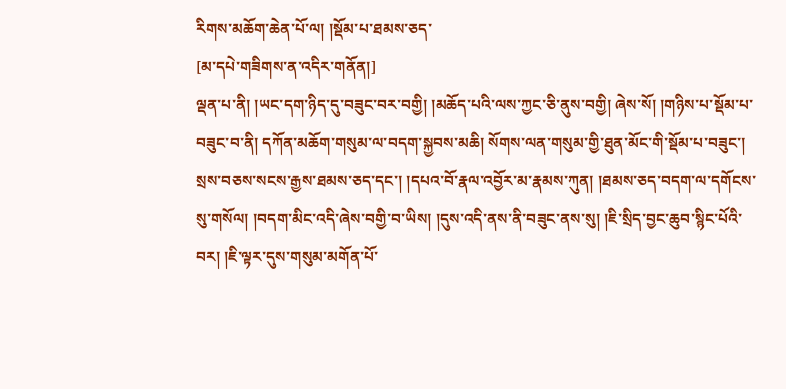རིགས་མཆོག་ཆེན་པོ་ལ། །སྡོམ་པ་ཐམས་ཅད་
[མ་དཔེ་གཟིགས་ན་འདིར་གནོན།]
ལྡན་པ་ནི། །ཡང་དག་ཉིད་དུ་བཟུང་བར་བགྱི། །མཆོད་པའི་ལས་ཀྱང་ཅི་ནུས་བགྱི། ཞེས་སོ། །གཉིས་པ་སྡོམ་པ་བཟུང་བ་ནི། དཀོན་མཆོག་གསུམ་ལ་བདག་སྐྱབས་མཆི། སོགས་ལན་གསུམ་གྱི་ཐུན་མོང་གི་སྡོམ་པ་བཟུང་། སྲས་བཅས་སངས་རྒྱས་ཐམས་ཅད་དང་། །དཔའ་བོ་རྣལ་འབྱོར་མ་རྣམས་ཀུན། །ཐམས་ཅད་བདག་ལ་དགོངས་སུ་གསོལ། །བདག་མིང་འདི་ཞེས་བགྱི་བ་ཡིས། །དུས་འདི་ནས་ནི་བཟུང་ནས་སུ། །ཇི་སྲིད་བྱང་ཆུབ་སྙིང་པོའི་བར། །ཇི་ལྟར་དུས་གསུམ་མགོན་པོ་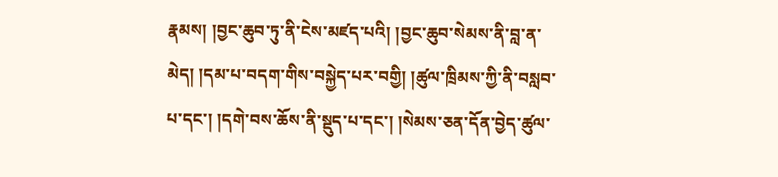རྣམས། །བྱང་ཆུབ་ཏུ་ནི་ངེས་མཛད་པའི། །བྱང་ཆུབ་སེམས་ནི་བླ་ན་མེད། །དམ་པ་བདག་གིས་བསྐྱེད་པར་བགྱི། །ཚུལ་ཁྲིམས་ཀྱི་ནི་བསླབ་པ་དང་། །དགེ་བས་ཆོས་ནི་སྡུད་པ་དང་། །སེམས་ཅན་དོན་བྱེད་ཚུལ་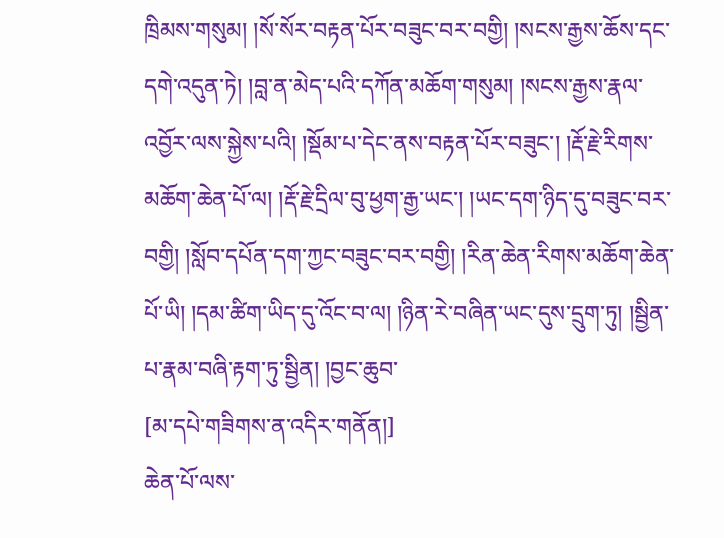ཁྲིམས་གསུམ། །སོ་སོར་བརྟན་པོར་བཟུང་བར་བགྱི། །སངས་རྒྱས་ཆོས་དང་དགེ་འདུན་ཏེ། །བླ་ན་མེད་པའི་དཀོན་མཆོག་གསུམ། །སངས་རྒྱས་རྣལ་འབྱོར་ལས་སྐྱེས་པའི། །སྡོམ་པ་དེང་ནས་བརྟན་པོར་བཟུང་། །རྡོ་རྗེ་རིགས་མཆོག་ཆེན་པོ་ལ། །རྡོ་རྗེ་དྲིལ་བུ་ཕྱག་རྒྱ་ཡང་། །ཡང་དག་ཉིད་དུ་བཟུང་བར་བགྱི། །སློབ་དཔོན་དག་ཀྱང་བཟུང་བར་བགྱི། །རིན་ཆེན་རིགས་མཆོག་ཆེན་པོ་ཡི། །དམ་ཚིག་ཡིད་དུ་འོང་བ་ལ། །ཉིན་རེ་བཞིན་ཡང་དུས་དྲུག་ཏུ། །སྦྱིན་པ་རྣམ་བཞི་རྟག་ཏུ་སྦྱིན། །བྱང་ཆུབ་
[མ་དཔེ་གཟིགས་ན་འདིར་གནོན།]
ཆེན་པོ་ལས་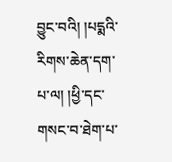བྱུང་བའི། །པདྨའི་རིགས་ཆེན་དག་པ་ལ། །ཕྱི་དང་གསང་བ་ཐེག་པ་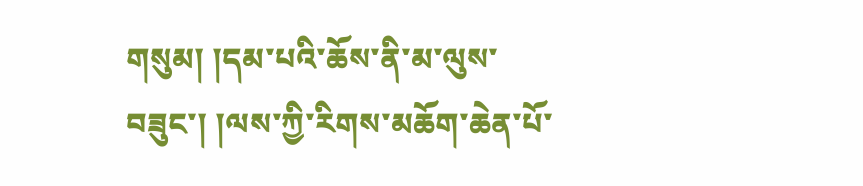གསུམ། །དམ་པའི་ཆོས་ནི་མ་ལུས་བཟུང་། །ལས་ཀྱི་རིགས་མཆོག་ཆེན་པོ་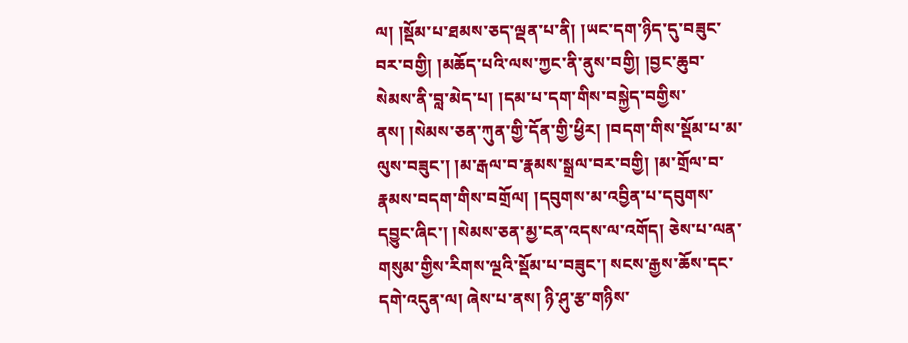ལ། །སྡོམ་པ་ཐམས་ཅད་ལྡན་པ་ནི། །ཡང་དག་ཉིད་དུ་བཟུང་བར་བགྱི། །མཆོད་པའི་ལས་ཀྱང་ནི་ནུས་བགྱི། །བྱང་ཆུབ་སེམས་ནི་བླ་མེད་པ། །དམ་པ་དག་གིས་བསྐྱེད་བགྱིས་ནས། །སེམས་ཅན་ཀུན་གྱི་དོན་གྱི་ཕྱིར། །བདག་གིས་སྡོམ་པ་མ་ལུས་བཟུང་། །མ་རྒལ་བ་རྣམས་སྒྲལ་བར་བགྱི། །མ་གྲོལ་བ་རྣམས་བདག་གིས་བགྲོལ། །དབུགས་མ་འབྱིན་པ་དབུགས་དབྱུང་ཞིང་། །སེམས་ཅན་མྱ་ངན་འདས་ལ་འགོད། ཅེས་པ་ལན་གསུམ་གྱིས་རིགས་ལྔའི་སྡོམ་པ་བཟུང་། སངས་རྒྱས་ཆོས་དང་དགེ་འདུན་ལ། ཞེས་པ་ནས། ཉི་ཤུ་རྩ་གཉིས་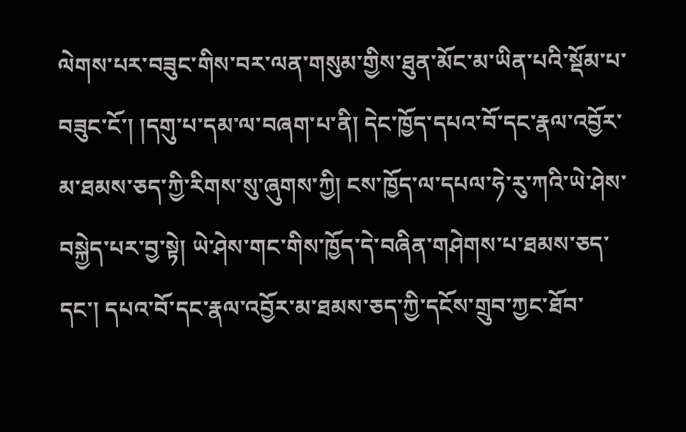ལེགས་པར་བཟུང་གིས་བར་ལན་གསུམ་གྱིས་ཐུན་མོང་མ་ཡིན་པའི་སྡོམ་པ་བཟུང་ངོ་། །དགུ་པ་དམ་ལ་བཞག་པ་ནི། དེང་ཁྱོད་དཔའ་བོ་དང་རྣལ་འབྱོར་མ་ཐམས་ཅད་ཀྱི་རིགས་སུ་ཞུགས་ཀྱི། ངས་ཁྱོད་ལ་དཔལ་ཧེ་རུ་ཀའི་ཡེ་ཤེས་བསྐྱེད་པར་བྱ་སྟེ། ཡེ་ཤེས་གང་གིས་ཁྱོད་དེ་བཞིན་གཤེགས་པ་ཐམས་ཅད་དང་། དཔའ་བོ་དང་རྣལ་འབྱོར་མ་ཐམས་ཅད་ཀྱི་དངོས་གྲུབ་ཀྱང་ཐོབ་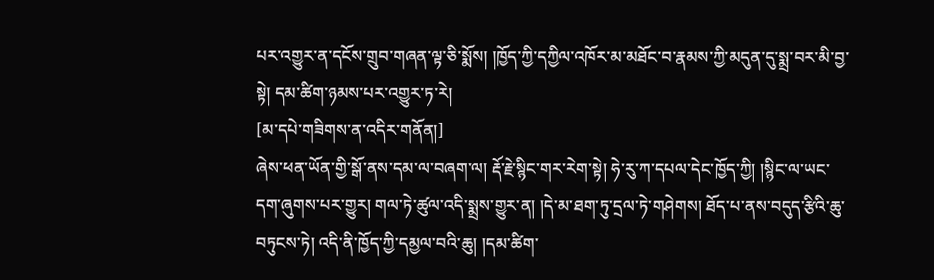པར་འགྱུར་ན་དངོས་གྲུབ་གཞན་ལྟ་ཅི་སྨོས། །ཁྱོད་ཀྱི་དཀྱིལ་འཁོར་མ་མཐོང་བ་རྣམས་ཀྱི་མདུན་དུ་སྨྲ་བར་མི་བྱ་སྟེ། དམ་ཚིག་ཉམས་པར་འགྱུར་ཏ་རེ།
[མ་དཔེ་གཟིགས་ན་འདིར་གནོན།]
ཞེས་ཕན་ཡོན་གྱི་སྒོ་ནས་དམ་ལ་བཞག་ལ། རྡོ་རྗེ་སྙིང་གར་རེག་སྟེ། ཧེ་རུ་ཀ་དཔལ་དེང་ཁྱོད་ཀྱི། །སྙིང་ལ་ཡང་དག་ཞུགས་པར་གྱུར། གལ་ཏེ་ཚུལ་འདི་སྨྲས་གྱུར་ན། །དེ་མ་ཐག་ཏུ་དྲལ་ཏེ་གཤེགས། ཐོད་པ་ནས་བདུད་རྩིའི་ཆུ་བཏུངས་ཏེ། འདི་ནི་ཁྱོད་ཀྱི་དམྱལ་བའི་ཆུ། །དམ་ཚིག་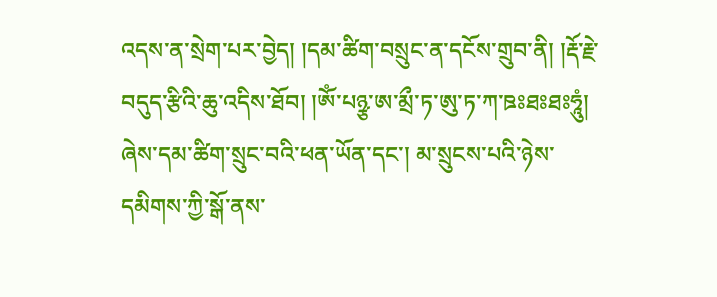འདས་ན་སྲེག་པར་བྱེད། །དམ་ཚིག་བསྲུང་ན་དངོས་གྲུབ་ནི། །རྡོ་རྗེ་བདུད་རྩིའི་ཆུ་འདིས་ཐོབ། །ཨོཾ་པཉྩ་ཨ་མྲྀ་ཏ་ཨུ་ཏ་ཀ་ཋཿཐཿཐཿཧཱུཾ། ཞེས་དམ་ཚིག་སྲུང་བའི་ཕན་ཡོན་དང་། མ་སྲུངས་པའི་ཉེས་དམིགས་ཀྱི་སྒོ་ནས་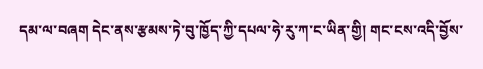དམ་ལ་བཞག དེང་ནས་རྩམས་ཏེ་བུ་ཁྱོད་ཀྱི་དཔལ་ཧེ་རུ་ཀ་ང་ཡིན་གྱི། གང་ངས་འདི་བྱོས་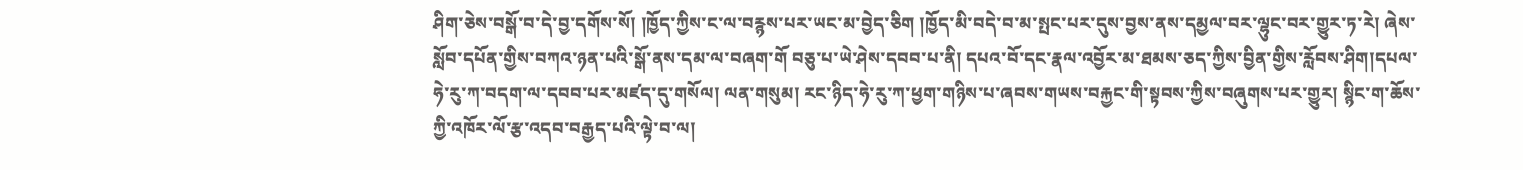ཤིག་ཅེས་བསྒོ་བ་དེ་བྱ་དགོས་སོ། །ཁྱོད་ཀྱིས་ང་ལ་བརྙས་པར་ཡང་མ་བྱེད་ཅིག །ཁྱོད་མི་བདེ་བ་མ་སྤང་པར་དུས་བྱས་ནས་དམྱལ་བར་ལྷུང་བར་གྱུར་ཏ་རེ། ཞེས་སློབ་དཔོན་གྱིས་བཀའ་ཉན་པའི་སྒོ་ནས་དམ་ལ་བཞག་གོ བཅུ་པ་ཡེ་ཤེས་དབབ་པ་ནི། དཔའ་བོ་དང་རྣལ་འབྱོར་མ་ཐམས་ཅད་ཀྱིས་བྱིན་གྱིས་རློབས་ཤིག།དཔལ་ཧེ་རུ་ཀ་བདག་ལ་དབབ་པར་མཛད་དུ་གསོལ། ལན་གསུམ། རང་ཉིད་ཧེ་རུ་ཀ་ཕྱག་གཉིས་པ་ཞབས་གཡས་བརྐྱང་གི་སྟབས་ཀྱིས་བཞུགས་པར་གྱུར། སྙིང་ག་ཆོས་ཀྱི་འཁོར་ལོ་རྩ་འདབ་བརྒྱད་པའི་ལྟེ་བ་ལ།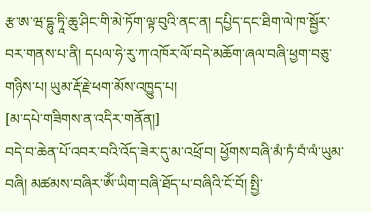རྩ་ཨ་ཝ་དྷུ་ཏཱི་ཆུ་ཤིང་གི་མེ་ཏོག་ལྟ་བུའི་ནང་ན། དཔྱིད་དང་ཐིག་ལེ་ཁ་སྦྱོར་བར་གནས་པ་ནི། དཔལ་ཧེ་རུ་ཀ་འཁོར་ལོ་བདེ་མཆོག་ཞལ་བཞི་ཕྱག་བཅུ་གཉིས་པ། ཡུམ་རྡོ་རྗེ་ཕག་མོས་འཁྱུད་པ།
[མ་དཔེ་གཟིགས་ན་འདིར་གནོན།]
བདེ་བ་ཆེན་པོ་འབར་བའི་འོད་ཟེར་དུ་མ་འཕྲོ་བ། ཕྱོགས་བཞི་མཾ་ཏཾ་བཾ་ལཾ་ཡུམ་བཞི། མཚམས་བཞིར་ཨོཾ་ཡིག་བཞི་ཐོད་པ་བཞིའི་ངོ་བོ། སྤྱི་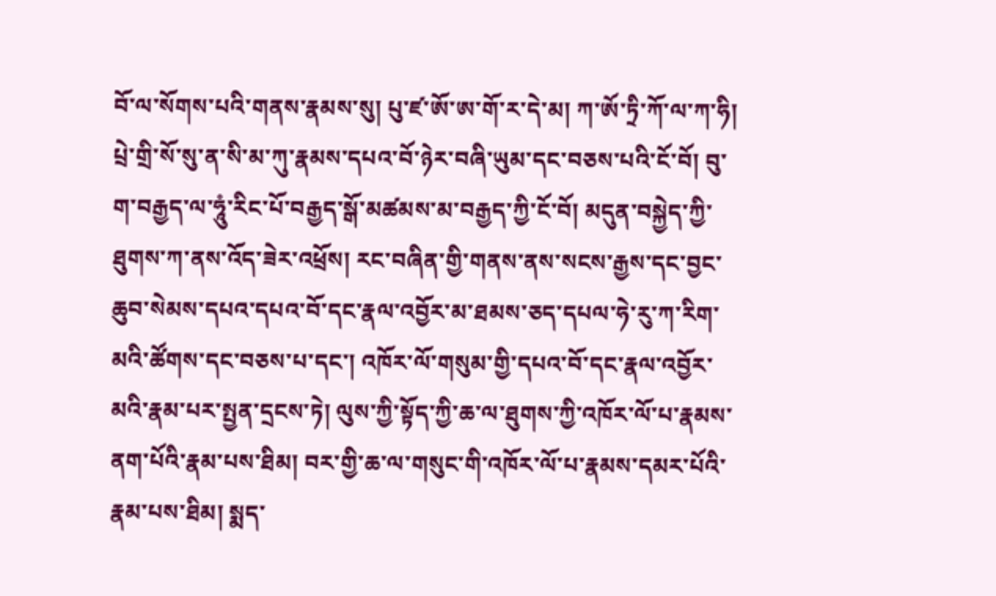བོ་ལ་སོགས་པའི་གནས་རྣམས་སུ། པུ་ཛ་ཨོ་ཨ་གོ་ར་དེ་མ། ཀ་ཨོ་ཏྲི་ཀོ་ལ་ཀ་ཧི། པྲེ་གྲི་སོ་སུ་ན་སི་མ་ཀུ་རྣམས་དཔའ་བོ་ཉེར་བཞི་ཡུམ་དང་བཅས་པའི་ངོ་བོ། བུ་ག་བརྒྱད་ལ་ཧཱུཾ་རིང་པོ་བརྒྱད་སྒོ་མཚམས་མ་བརྒྱད་ཀྱི་ངོ་བོ། མདུན་བསྐྱེད་ཀྱི་ཐུགས་ཀ་ནས་འོད་ཟེར་འཕྲོས། རང་བཞིན་གྱི་གནས་ནས་སངས་རྒྱས་དང་བྱང་ཆུབ་སེམས་དཔའ་དཔའ་བོ་དང་རྣལ་འབྱོར་མ་ཐམས་ཅད་དཔལ་ཧེ་རུ་ཀ་རིག་མའི་ཚོགས་དང་བཅས་པ་དང་། འཁོར་ལོ་གསུམ་གྱི་དཔའ་བོ་དང་རྣལ་འབྱོར་མའི་རྣམ་པར་སྤྱན་དྲངས་ཏེ། ལུས་ཀྱི་སྟོད་ཀྱི་ཆ་ལ་ཐུགས་ཀྱི་འཁོར་ལོ་པ་རྣམས་ནག་པོའི་རྣམ་པས་ཐིམ། བར་གྱི་ཆ་ལ་གསུང་གི་འཁོར་ལོ་པ་རྣམས་དམར་པོའི་རྣམ་པས་ཐིམ། སྨད་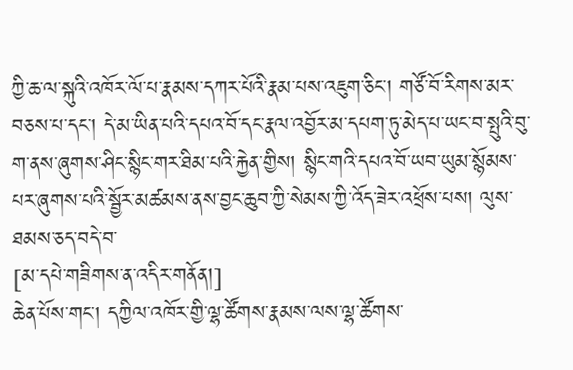ཀྱི་ཆ་ལ་སྐུའི་འཁོར་ལོ་པ་རྣམས་དཀར་པོའི་རྣམ་པས་འཇུག་ཅིང་། གཙོ་བོ་རིགས་མར་བཅས་པ་དང་། དེ་མ་ཡིན་པའི་དཔའ་བོ་དང་རྣལ་འབྱོར་མ་དཔག་ཏུ་མེད་པ་ཡང་བ་སྤུའི་བུ་ག་ནས་ཞུགས་ཤིང་སྙིང་གར་ཐིམ་པའི་རྐྱེན་གྱིས། སྙིང་གའི་དཔའ་བོ་ཡབ་ཡུམ་སྙོམས་པར་ཞུགས་པའི་སྦྱོར་མཚམས་ནས་བྱང་ཆུབ་ཀྱི་སེམས་ཀྱི་འོད་ཟེར་འཕྲོས་པས། ལུས་ཐམས་ཅད་བདེ་བ་
[མ་དཔེ་གཟིགས་ན་འདིར་གནོན།]
ཆེན་པོས་གང་། དཀྱིལ་འཁོར་གྱི་ལྷ་ཚོགས་རྣམས་ལས་ལྷ་ཚོགས་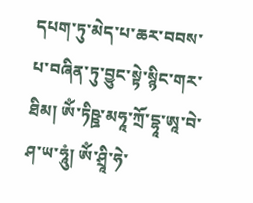དཔག་ཏུ་མེད་པ་ཆར་བབས་པ་བཞིན་ཏུ་བྱུང་སྟེ་སྙིང་གར་ཐིམ། ཨོཾ་ཏིཥྛ་མཧཱ་ཀྲོ་དྷཱ་ཨཱ་བེ་ཤ་ཡ་ཧཱུཾ། ཨོཾ་ཤྲཱི་ཧེ་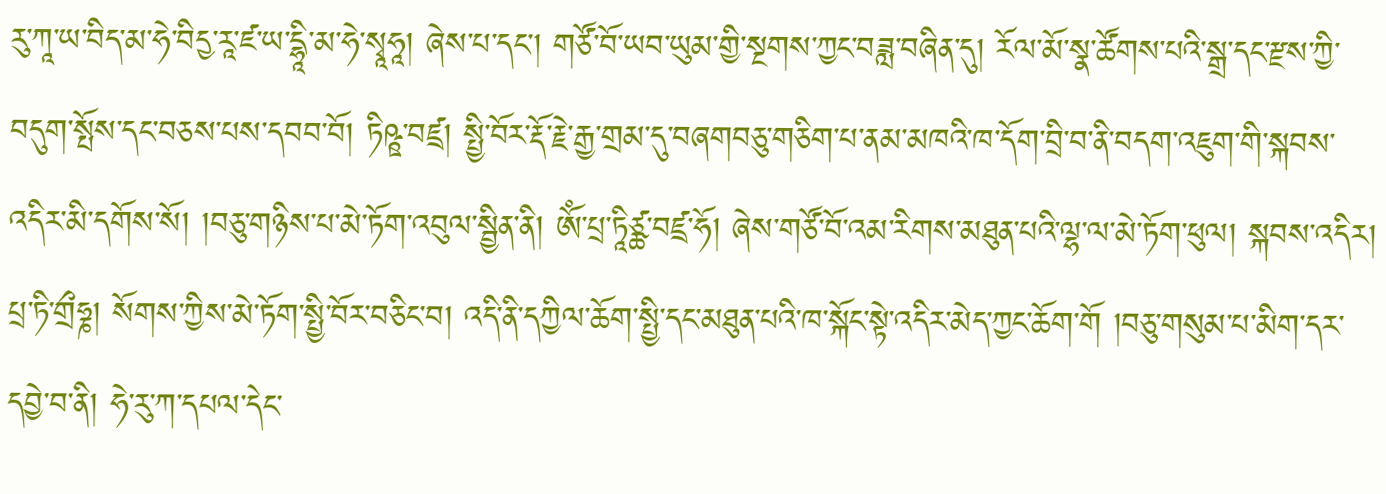རུ་ཀཱ་ཡ་བིད་མ་ཧེ་བིདྱ་རཱ་ཛ་ཡ་དྷཱི་མ་ཧེ་སྭཱཧཱ། ཞེས་པ་དང་། གཙོ་བོ་ཡབ་ཡུམ་གྱི་སྔགས་ཀྱང་བཟླ་བཞིན་དུ། རོལ་མོ་སྣ་ཚོགས་པའི་སྒྲ་དང་རྫས་ཀྱི་བདུག་སྤོས་དང་བཅས་པས་དབབ་བོ། ཏིཥྛ་བཛྲ། སྤྱི་བོར་རྡོ་རྗེ་རྒྱ་གྲམ་དུ་བཞགབཅུ་གཅིག་པ་ནམ་མཁའི་ཁ་དོག་བྲི་བ་ནི་བདག་འཇུག་གི་སྐབས་འདིར་མི་དགོས་སོ། །བཅུ་གཉིས་པ་མེ་ཏོག་འབུལ་སྦྱིན་ནི། ཨོཾ་པྲ་ཏཱིཙྪ་བཛྲ་ཧོ། ཞེས་གཙོ་བོ་འམ་རིགས་མཐུན་པའི་ལྷ་ལ་མེ་ཏོག་ཕུལ། སྐབས་འདིར། པྲ་ཏི་གྲྀཧྞ། སོགས་ཀྱིས་མེ་ཏོག་སྤྱི་བོར་བཅིང་བ། འདི་ནི་དཀྱིལ་ཆོག་སྤྱི་དང་མཐུན་པའི་ཁ་སྐོང་སྟེ་འདིར་མེད་ཀྱང་ཆོག་གོ །བཅུ་གསུམ་པ་མིག་དར་དབྱེ་བ་ནི། ཧེ་རུ་ཀ་དཔལ་དེང་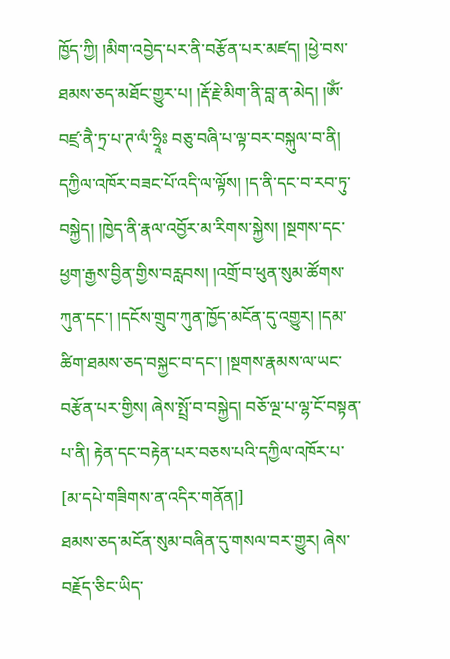ཁྱོད་ཀྱི། །མིག་འབྱེད་པར་ནི་བརྩོན་པར་མཛད། །ཕྱེ་བས་ཐམས་ཅད་མཐོང་གྱུར་པ། །རྡོ་རྗེ་མིག་ནི་བླ་ན་མེད། །ཨོཾ་བཛྲ་ནཻ་ཏྲ་པ་ཊ་ལཾ་ཧྲཱིཿ བཅུ་བཞི་པ་ལྟ་བར་བསྐུལ་བ་ནི། དཀྱིལ་འཁོར་བཟང་པོ་འདི་ལ་ལྟོས། །ད་ནི་དང་བ་རབ་ཏུ་བསྐྱེད། །ཁྱེད་ནི་རྣལ་འབྱོར་མ་རིགས་སྐྱེས། །སྔགས་དང་ཕྱག་རྒྱས་བྱིན་གྱིས་བརླབས། །འགྲོ་བ་ཕུན་སུམ་ཚོགས་ཀུན་དང་། །དངོས་གྲུབ་ཀུན་ཁྱོད་མངོན་དུ་འགྱུར། །དམ་ཚིག་ཐམས་ཅད་བསྐྱང་བ་དང་། །སྔགས་རྣམས་ལ་ཡང་བརྩོན་པར་གྱིས། ཞེས་སྤྲོ་བ་བསྐྱེད། བཅོ་ལྔ་པ་ལྷ་ངོ་བསྟན་པ་ནི། རྟེན་དང་བརྟེན་པར་བཅས་པའི་དཀྱིལ་འཁོར་པ་
[མ་དཔེ་གཟིགས་ན་འདིར་གནོན།]
ཐམས་ཅད་མངོན་སུམ་བཞིན་དུ་གསལ་བར་གྱུར། ཞེས་བརྗོད་ཅིང་ཡིད་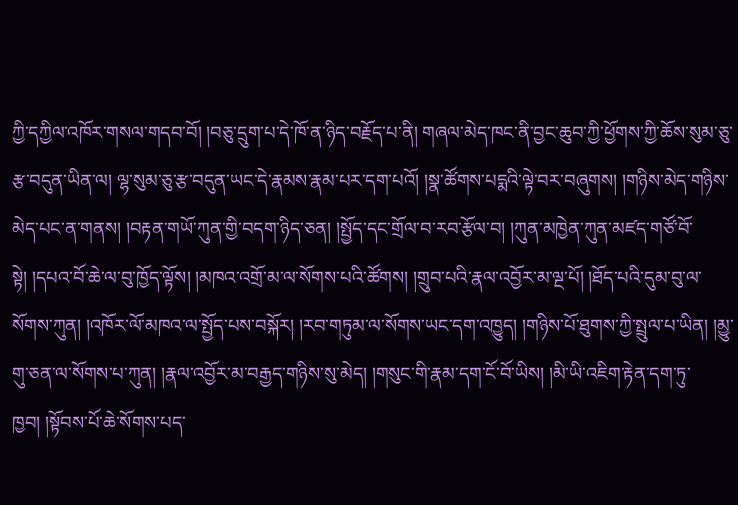ཀྱི་དཀྱིལ་འཁོར་གསལ་གདབ་བོ། །བཅུ་དྲུག་པ་དེ་ཁོ་ན་ཉིད་བརྗོད་པ་ནི། གཞལ་མེད་ཁང་ནི་བྱང་ཆུབ་ཀྱི་ཕྱོགས་ཀྱི་ཆོས་སུམ་ཅུ་རྩ་བདུན་ཡིན་ལ། ལྷ་སུམ་ཅུ་རྩ་བདུན་ཡང་དེ་རྣམས་རྣམ་པར་དག་པའོ། །སྣ་ཚོགས་པདྨའི་ལྟེ་བར་བཞུགས། །གཉིས་མེད་གཉིས་མེད་པང་ན་གནས། །བརྟན་གཡོ་ཀུན་གྱི་བདག་ཉིད་ཅན། །སྤྱོད་དང་གྲོལ་བ་རབ་རྩོལ་བ། །ཀུན་མཁྱེན་ཀུན་མཛད་གཙོ་བོ་སྟེ། །དཔའ་བོ་ཆེ་ལ་བུ་ཁྱོད་ལྟོས། །མཁའ་འགྲོ་མ་ལ་སོགས་པའི་ཚོགས། །གྲུབ་པའི་རྣལ་འབྱོར་མ་ལྔ་པོ། །ཐོད་པའི་དུམ་བུ་ལ་སོགས་ཀུན། །འཁོར་ལོ་མཁའ་ལ་སྤྱོད་པས་བསྐོར། །རབ་གཏུམ་ལ་སོགས་ཡང་དག་འཁྱུད། །གཉིས་པོ་ཐུགས་ཀྱི་སྤྲུལ་པ་ཡིན། །མྱུ་གུ་ཅན་ལ་སོགས་པ་ཀུན། །རྣལ་འབྱོར་མ་བརྒྱད་གཉིས་སུ་མེད། །གསུང་གི་རྣམ་དག་ངོ་བོ་ཡིས། །མི་ཡི་འཇིག་རྟེན་དག་ཏུ་ཁྱབ། །སྟོབས་པོ་ཆེ་སོགས་པད་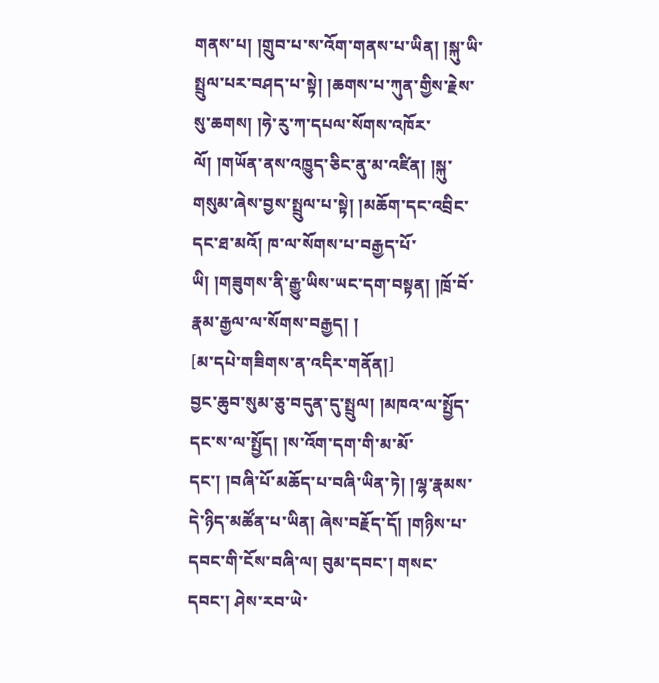གནས་པ། །གྲུབ་པ་ས་འོག་གནས་པ་ཡིན། །སྐུ་ཡི་སྤྲུལ་པར་བཤད་པ་སྟེ། །ཆགས་པ་ཀུན་གྱིས་རྗེས་སུ་ཆགས། །ཧེ་རུ་ཀ་དཔལ་སོགས་འཁོར་ལོ། །གཡོན་ནས་འཁྱུད་ཅིང་ནུ་མ་འཛིན། །སྐུ་གསུམ་ཞེས་བྱས་སྤྲུལ་པ་སྟེ། །མཆོག་དང་འབྲིང་དང་ཐ་མའོ། ཁ་ལ་སོགས་པ་བརྒྱད་པོ་ཡི། །གཟུགས་ནི་རྒྱུ་ཡིས་ཡང་དག་བསྟན། །ཁྲོ་བོ་རྣམ་རྒྱལ་ལ་སོགས་བརྒྱད། །
[མ་དཔེ་གཟིགས་ན་འདིར་གནོན།]
བྱང་ཆུབ་སུམ་ཅུ་བདུན་དུ་སྤྲུལ། །མཁའ་ལ་སྤྱོད་དང་ས་ལ་སྤྱོད། །ས་འོག་དག་གི་མ་མོ་དང་། །བཞི་པོ་མཆོད་པ་བཞི་ཡིན་ཏེ། །ལྷ་རྣམས་དེ་ཉིད་མཚོན་པ་ཡིན། ཞེས་བརྗོད་དོ། །གཉིས་པ་དབང་གི་ངོས་བཞི་ལ། བུམ་དབང་། གསང་དབང་། ཤེས་རབ་ཡེ་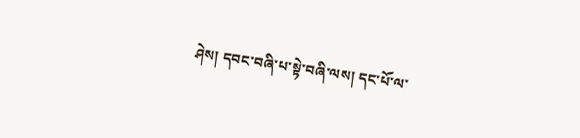ཤེས། དབང་བཞི་པ་སྟེ་བཞི་ལས། དང་པོ་ལ་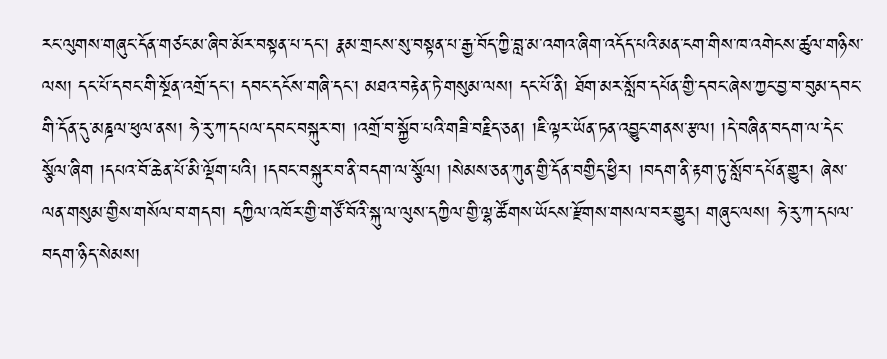རང་ལུགས་གཞུང་དོན་གཙང་མ་ཞིབ་མོར་བསྟན་པ་དང་། རྣམ་གྲངས་སུ་བསྟན་པ་རྒྱ་བོད་ཀྱི་བླ་མ་འགའ་ཞིག་འདོད་པའི་མན་ངག་གིས་ཁ་འགེངས་ཚུལ་གཉིས་ལས། དང་པོ་དབང་གི་སྔོན་འགྲོ་དང་། དབང་དངོས་གཞི་དང་། མཐའ་བརྟེན་ཏེ་གསུམ་ལས། དང་པོ་ནི། ཐོག་མར་སློབ་དཔོན་གྱི་དབང་ཞེས་ཀྱང་བྱ་བ་བུམ་དབང་གི་དོན་དུ་མཎྜལ་ཕུལ་ནས། ཧེ་རུ་ཀ་དཔལ་དབང་བསྐུར་བ། །འགྲོ་བ་སྐྱོབ་པའི་གཟི་བརྗིད་ཅན། །ཇི་ལྟར་ཡོན་ཏན་འབྱུང་གནས་རྩལ། །དེ་བཞིན་བདག་ལ་དེང་སྩོལ་ཞིག །དཔའ་བོ་ཆེན་པོ་མི་ལྡོག་པའི། །དབང་བསྐུར་བ་ནི་བདག་ལ་སྩོལ། །སེམས་ཅན་ཀུན་གྱི་དོན་བགྱིད་ཕྱིར། །བདག་ནི་རྟག་ཏུ་སློབ་དཔོན་གྱུར། ཞེས་ལན་གསུམ་གྱིས་གསོལ་བ་གདབ། དཀྱིལ་འཁོར་གྱི་གཙོ་བོའི་སྐུ་ལ་ལུས་དཀྱིལ་གྱི་ལྷ་ཚོགས་ཡོངས་རྫོགས་གསལ་བར་གྱུར། གཞུང་ལས། ཧེ་རུ་ཀ་དཔལ་བདག་ཉིད་སེམས།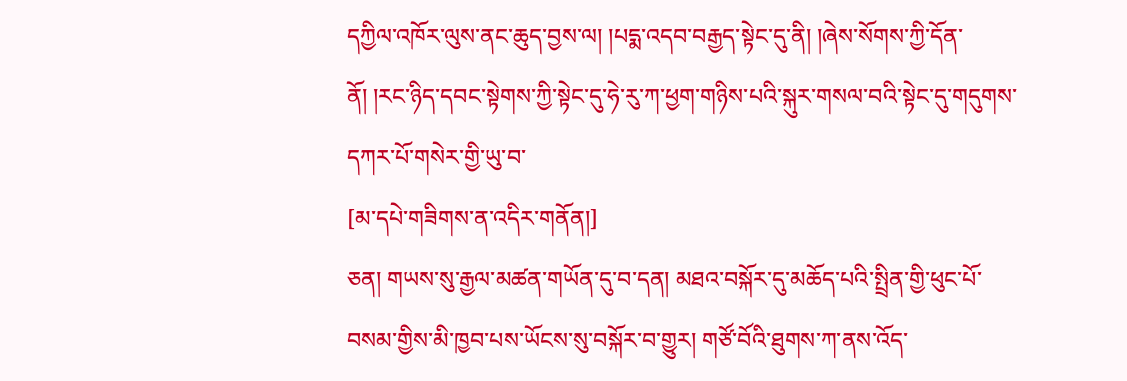དཀྱིལ་འཁོར་ལུས་ནང་ཆུད་བྱས་ལ། །པདྨ་འདབ་བརྒྱད་སྟེང་དུ་ནི། །ཞེས་སོགས་ཀྱི་དོན་ནོ། །རང་ཉིད་དབང་སྟེགས་ཀྱི་སྟེང་དུ་ཧེ་རུ་ཀ་ཕྱག་གཉིས་པའི་སྐུར་གསལ་བའི་སྟེང་དུ་གདུགས་དཀར་པོ་གསེར་གྱི་ཡུ་བ་
[མ་དཔེ་གཟིགས་ན་འདིར་གནོན།]
ཅན། གཡས་སུ་རྒྱལ་མཚན་གཡོན་དུ་བ་དན། མཐའ་བསྐོར་དུ་མཆོད་པའི་སྤྲིན་གྱི་ཕུང་པོ་བསམ་གྱིས་མི་ཁྱབ་པས་ཡོངས་སུ་བསྐོར་བ་གྱུར། གཙོ་བོའི་ཐུགས་ཀ་ནས་འོད་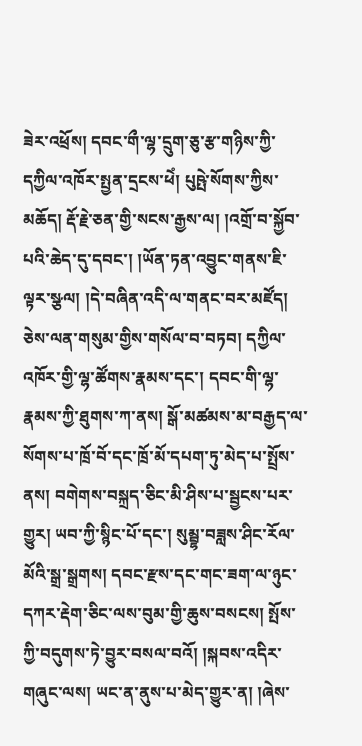ཟེར་འཕྲོས། དབང་གྀ་ལྷ་དྲུག་ཅུ་རྩ་གཉིས་ཀྱི་དཀྱིལ་འཁོར་སྤྱན་དྲངས་ཕེཾ། པུཥྤེ་སོགས་ཀྱིས་མཆོད། རྡོ་རྗེ་ཅན་གྱི་སངས་རྒྱས་ལ། །འགྲོ་བ་སྐྱོབ་པའི་ཆེད་དུ་དབང་། །ཡོན་ཏན་འབྱུང་གནས་ཇི་ལྟར་སྩལ། །དེ་བཞིན་འདི་ལ་གནང་བར་མཛོད། ཅེས་ལན་གསུམ་གྱིས་གསོལ་བ་བཏབ། དཀྱིལ་འཁོར་གྱི་ལྷ་ཚོགས་རྣམས་དང་། དབང་གི་ལྷ་རྣམས་ཀྱི་ཐུགས་ཀ་ནས། སྒོ་མཚམས་མ་བརྒྱད་ལ་སོགས་པ་ཁྲོ་བོ་དང་ཁྲོ་མོ་དཔག་ཏུ་མེད་པ་སྤྲོས་ནས། བགེགས་བསྐྲད་ཅིང་མི་ཤིས་པ་སྦྱངས་པར་གྱུར། ཡབ་ཀྱི་སྙིང་པོ་དང་། སུམྦྷ་བཟླས་ཤིང་རོལ་མོའི་སྒྲ་སྒྲགས། དབང་རྫས་དང་གང་ཟག་ལ་ཉུང་དཀར་རྡེག་ཅིང་ལས་བུམ་གྱི་ཆུས་བསངས། སྤོས་ཀྱི་བདུགས་ཏེ་བྱུར་བསལ་བའོ། །སྐབས་འདིར་གཞུང་ལས། ཡང་ན་ནུས་པ་མེད་གྱུར་ན། །ཞེས་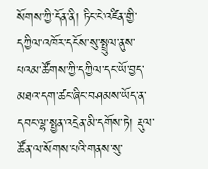སོགས་ཀྱི་དོན་ནི། ཏིང་ངེ་འཛིན་གྱི་དཀྱིལ་འཁོར་དངོས་སུ་སྤྲུལ་ནུས་པའམ་ཚོགས་ཀྱི་དཀྱིལ་དང་ཡོ་བྱད་མཐའ་དག་ཚང་ཞིང་བཤམས་ཡོད་ན་དབང་ལྷ་སྤྱན་འདྲེན་མི་དགོས་ཏེ། རྡུལ་ཚོན་ལ་སོགས་པའི་གནས་སུ་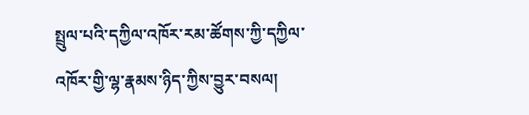སྤྲུལ་པའི་དཀྱིལ་འཁོར་རམ་ཚོགས་ཀྱི་དཀྱིལ་འཁོར་གྱི་ལྷ་རྣམས་ཉིད་ཀྱིས་བྱུར་བསལ།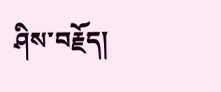ཤིས་བརྗོད།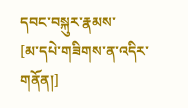དབང་བསྐུར་རྣམས་
[མ་དཔེ་གཟིགས་ན་འདིར་གནོན།]